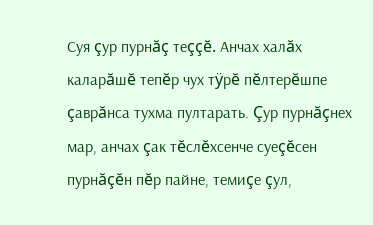Суя çур пурнăç теççĕ. Анчах халăх каларăшĕ тепĕр чух тÿрĕ пĕлтерĕшпе çаврăнса тухма пултарать. Çур пурнăçнех мар, анчах çак тĕслĕхсенче суеçĕсен пурнăçĕн пĕр пайне, темиçе çул,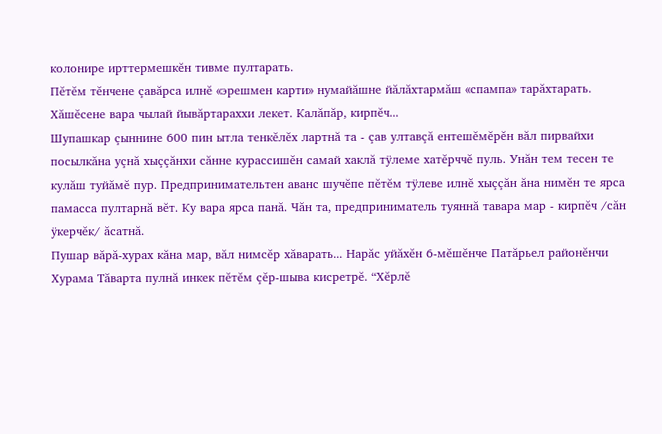колонире ирттермешкĕн тивме пултарать.
Пĕтĕм тĕнчене çавăрса илнĕ «эрешмен карти» нумайăшне йăлăхтармăш «спампа» тарăхтарать. Хăшĕсене вара чылай йывăртараххи лекет. Калăпăр, кирпĕч...
Шупашкар çыннине 600 пин ытла тенкĕлĕх лартнă та - çав ултавçă ентешĕмĕрĕн вăл пирвайхи посылкăна уçнă хыççăнхи сăнне курассишĕн самай хаклă тÿлеме хатĕрччĕ пуль. Унăн тем тесен те кулăш туйăмĕ пур. Предпринимательтен аванс шучĕпе пĕтĕм тÿлеве илнĕ хыççăн ăна нимĕн те ярса памасса пултарнă вĕт. Ку вара ярса панă. Чăн та, предприниматель туяннă тавара мар - кирпĕч /сăн ÿкерчĕк/ ăсатнă.
Пушар вăрă-хурах кăна мар, вăл нимсĕр хăварать... Нарăс уйăхĕн 6-мĕшĕнче Патăрьел районĕнчи Хурама Тăварта пулнă инкек пĕтĕм çĕр-шыва кисретрĕ. “Хĕрлĕ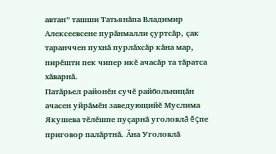автан” ташши Татьянăпа Владимир Алексеевсене пурăнмалли çуртсăр, çак таранччен пухнă пурлăхсăр кăна мар, пирĕшти пек чипер икĕ ачасăр та тăратса хăварнă.
Патăрьел районĕн сучĕ райбольницăн ачасен уйрăмĕн заведующийĕ Муслима Якушева тĕлĕшпе пуçарнă уголовлă ĕçпе приговор палăртнă. Ăна Уголовлă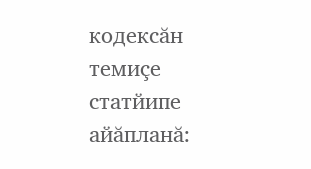кодексăн темиçе статйипе айăпланă: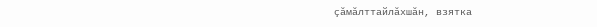çăмăлттайлăхшăн, взятка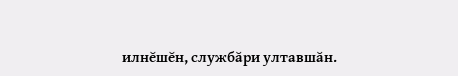илнĕшĕн, службăри ултавшăн.